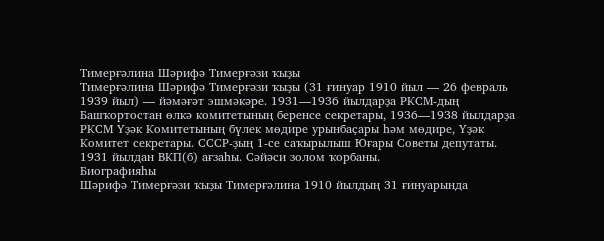Тимерғәлина Шәрифә Тимерғәзи ҡыҙы
Тимерғәлина Шәрифә Тимерғәзи ҡыҙы (31 ғинуар 1910 йыл — 26 февраль 1939 йыл) — йәмәғәт эшмәкәре. 1931—1936 йылдарҙа РКСМ-дың Башҡортостан өлкә комитетының беренсе секретары, 1936—1938 йылдарҙа РКСМ Үҙәк Комитетының бүлек мөдире урынбаҫары һәм мөдире, Үҙәк Комитет секретары. СССР-ҙың 1-се саҡырылыш Юғары Советы депутаты. 1931 йылдан ВКП(б) ағзаһы. Сәйәси золом ҡорбаны.
Биографияһы
Шәрифә Тимерғәзи ҡыҙы Тимерғәлина 1910 йылдың 31 ғинуарында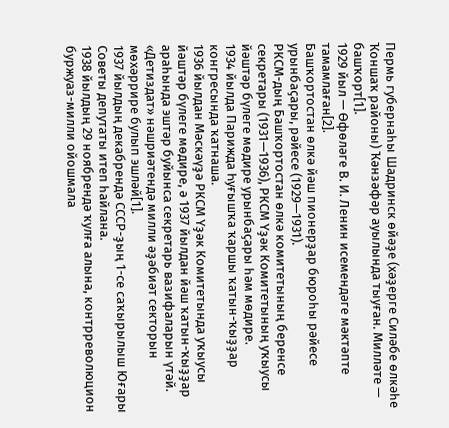Пермь губернаһы Шадринск өйәҙе (хәҙерге Силәбе өлкәһе Ҡоншаҡ районы) Ҡәнзәфәр ауылында тыуған. Милләте — башҡорт[1].
1929 йыл — Өфөләге В. И. Ленин исемендәге мәктәпте тамамлаған[2].
Башҡортостан өлкә йәш пионерҙар бюроһы рәйесе урынбаҫары, рәйесе (1929—1931).
РКСМ-дың Башҡортостан өлкә комитетының беренсе секретары (1931—1936), РКСМ Үҙәк Комитетының уҡыусы йәштәр бүлеге мөдире урынбаҫары һәм мөдире.
1934 йылда Парижда Һуғышҡа ҡаршы ҡатын-ҡыҙҙар конгресында ҡатнаша.
1936 йылдан Мәскәүҙә РКСМ Үҙәк Комитетында уҡыусы йәштәр бүлеге мөдире, ә 1937 йылдан йәш ҡатын-ҡыҙҙар араһында эштәр буйынса секретарь вазифаларын үтәй. «Детиздат» нәшриәтендә милли әҙәбиәт секторын мөхәррире булып эшләй[1].
1937 йылдың декабрендә СССР-ҙың 1-се саҡырылыш Юғары Советы депутаты итеп һайлана.
1938 йылдың 29 ноябрендә ҡулға алына, контрреволюцион буржуаз-милли ойошмала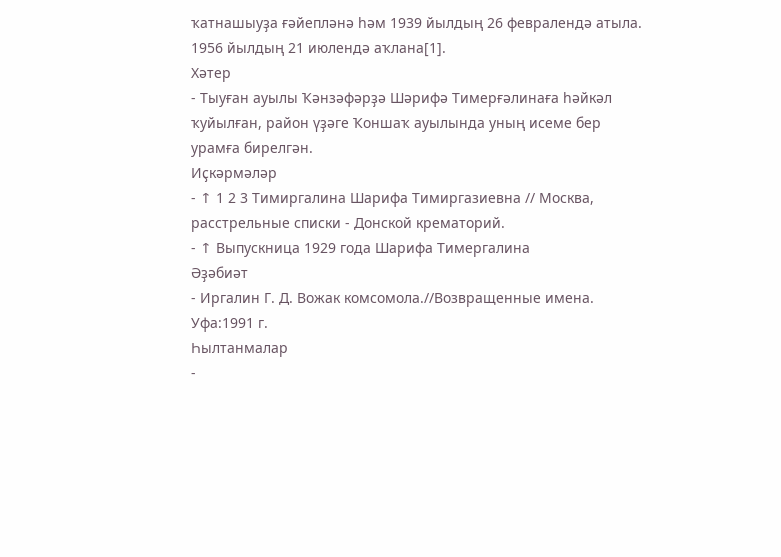ҡатнашыуҙа ғәйепләнә һәм 1939 йылдың 26 февралендә атыла. 1956 йылдың 21 июлендә аҡлана[1].
Хәтер
- Тыуған ауылы Ҡәнзәфәрҙә Шәрифә Тимерғәлинаға һәйкәл ҡуйылған, район үҙәге Ҡоншаҡ ауылында уның исеме бер урамға бирелгән.
Иҫкәрмәләр
- ↑ 1 2 3 Тимиргалина Шарифа Тимиргазиевна // Москва, расстрельные списки - Донской крематорий.
- ↑ Выпускница 1929 года Шарифа Тимергалина
Әҙәбиәт
- Иргалин Г. Д. Вожак комсомола.//Возвращенные имена. Уфа:1991 г.
Һылтанмалар
-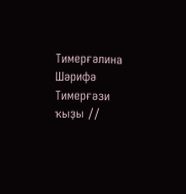Тимерғәлина Шәрифә Тимерғәзи ҡыҙы //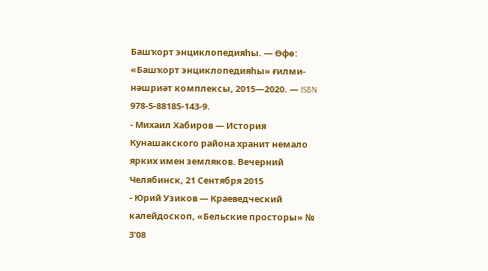Башҡорт энциклопедияһы. — Өфө: «Башҡорт энциклопедияһы» ғилми-нәшриәт комплексы, 2015—2020. — ISBN 978-5-88185-143-9.
- Михаил Хабиров — История Кунашакского района хранит немало ярких имен земляков. Вечерний Челябинск, 21 Сентября 2015
- Юрий Узиков — Краеведческий калейдоскоп, «Бельские просторы» № 3’08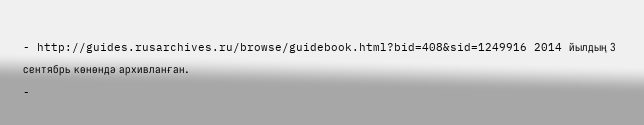- http://guides.rusarchives.ru/browse/guidebook.html?bid=408&sid=1249916 2014 йылдың 3 сентябрь көнөндә архивланған.
-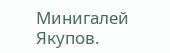Минигалей Якупов.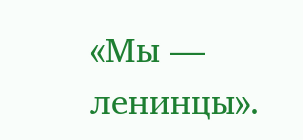«Мы — ленинцы».